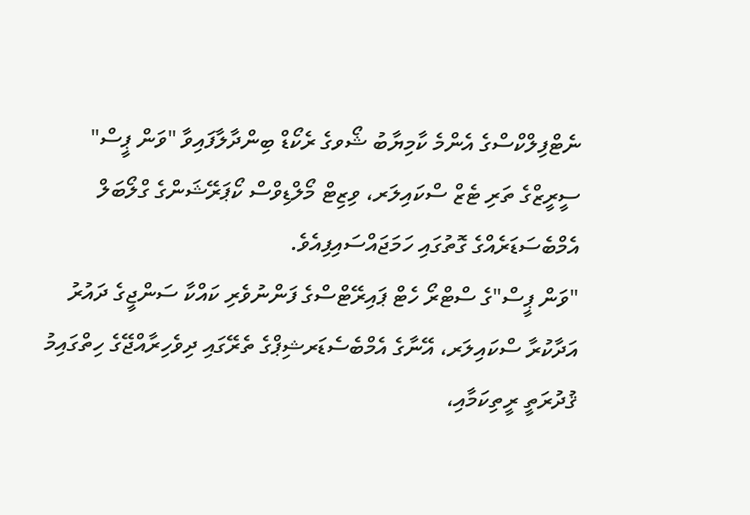ނެޓްފިލްކްސްގެ އެންމެ ކާމިޔާބު ޝޯވގެ ރެކޯޑް ބިންދާލާފައިވާ "ވަން ޕީސް" ސީރީޒްގެ ތަރި ޓެޒް ސްކައިލަރ، ވިޒިޓް މޯލްޑިވްސް ކޯޕަރޭޝަންގެ ގްލޯބަލް އެމްބެސަޑަރެއްގެ ގޮތުގައި ހަމަޖައްސައިފިއެވެ.
"ވަން ޕީސް"ގެ ސްޓްރޯ ހެޓް ޕައިރޭޓްސްގެ ފަންނުވެރި ކައްކާ ސަންޖީގެ ދައުރު އަދާކުރާ ސްކައިލަރ، އޭނާގެ އެމްބެސެޑަރޝިޕްގެ ތެރޭގައި ދިވެހިރާއްޖޭގެ ހިތްގައިމު ޤުދުރަތީ ރީތިކަމާއި،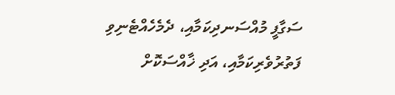ސަގާފީ މުއްސަނދިކަމާއި، ދެމެހެއްޓެނިވި ފަތުރުވެރިކަމާއި، އަދި ޚާއްސަކޮށް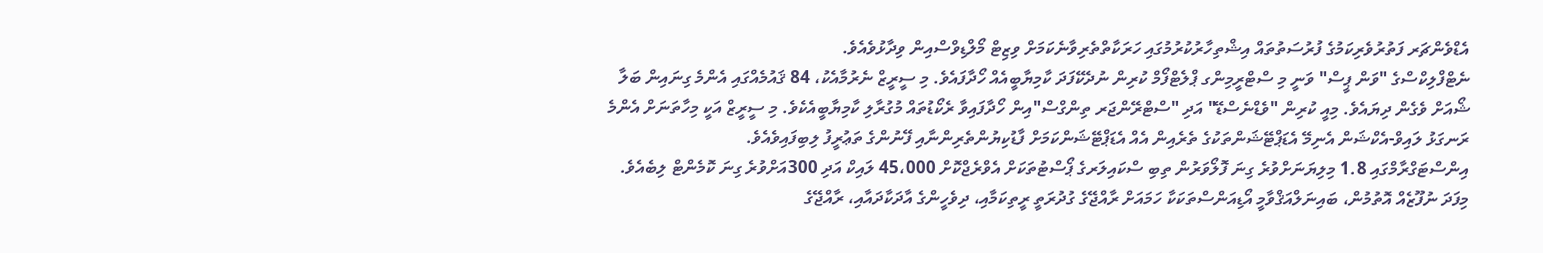އެޑްވެންޗަރ ފަތުރުވެރިކަމުގެ ފުރުސަތުތައް އިޝްތިހާރުކުރުމުގައި ހަރަކާތްތެރިވާނެކަމަށް ވިޒިޓް މޯލްޑިވްސްއިން ވިދާޅުވެއެވެ.
ނެޓްފްލިކްސްގެ "ވަން ޕީސް" ވަނީ މި ސްޓްރީމިންގ ޕްލެޓްފޯމް ކުރިން ނުދެކޭފަދަ ކާމިޔާބީއެއް ހޯދާފައެވެ. މި ސީރީޒް ނެރުމާއެކު، 84 ޤައުމެއްގައި އެންމެ ގިނައިން ބަލާ ޝޯއަށް ވެގެން ދިޔައެވެ. މިއީ ކުރިން "ވެޑްނެސްޑޭ" އަދި "ސްޓްރޭންޖަރ ތިންގްސް"އިން ހޯދާފައިވާ ރެކޯޑުތައް މުގުރާލި ކާމިޔާބީއެކެވެ. މި ސީރީޒް އަކީ މިހާތަނަށް އެންމެ ރަނގަޅު ލައިވް-އެކްޝަން އެނިމޭ އެޑަޕްޓޭޝަންތަކުގެ ތެރެއިން އެއް އެޑަޕްޓޭޝަންކަމަށް ފާޑުކިޔުންތެރިންނާއި ފޭނުންގެ ތަޢުރީފު ލިބިފައިވެއެވެ.
އިންސްޓަގްރާމްގައި 1.8 މިލިޔަނަށްވުރެ ގިނަ ފޮލޯވަރުން ތިބި ސްކައިލަރގެ ޕޯސްޓުތަކަށް އެވްރެޖްކޮށް 45،000 ލައިކް އަދި 300އަށްވުރެ ގިނަ ކޮމެންޓް ލިބެއެވެ. މިފަދަ ނުފޫޒެއް އޮތުމުން، ބައިނަލްއަޤްވާމީ އޯޑިއަންސްތަކަކާ ހަމައަށް ރާއްޖޭގެ ގުދުރަތީ ރީތިކަމާއި، ދިވެހީންގެ އާދަކާދައާއި، ރާއްޖޭގެ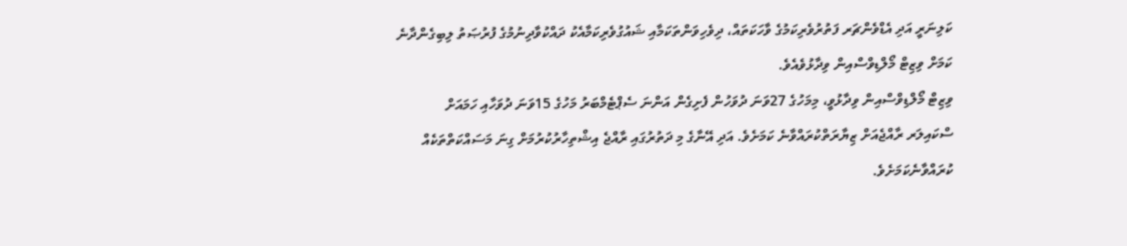ކަލިނަރީ އަދި އެޑްވެންޗަރ ފަތުރުވެރިކަމުގެ ވާހަކަތައް، ދިވެހިވަންތަކަމާއި ޝައުގުވެރިކަމާއެކު ދައްކުވާދިނުމުގެ ފުރުޞަތު ލިބިގެންދާނެ ކަމަށް ވިޒިޓް މޯލްޑިވްސްއިން ވިދާޅުވެއެވެ.
ވިޒިޓް މޯލްޑިވްސްއިން ވިދާޅުވީ، މިމަހުގެ 27ވަނަ ދުވަހުން ފެށިގެން އަންނަ ސެޕްޓެމްބަރު މަހުގެ 15ވަނަ ދުވަހާއި ހަމައަށް ސްކައިލަރ ރާއްޖެއަށް ޒިޔާރަތްކުރައްވާނެ ކަމަށެވެ. އަދި އޭނާގެ މި ދަތުރުގައި ރާއްޖެ އިޝްތިހާރުކުރުމަށް ގިނަ މަސައްކަތްތަކެއް ކުރައްވާނެކަމަށެވެ.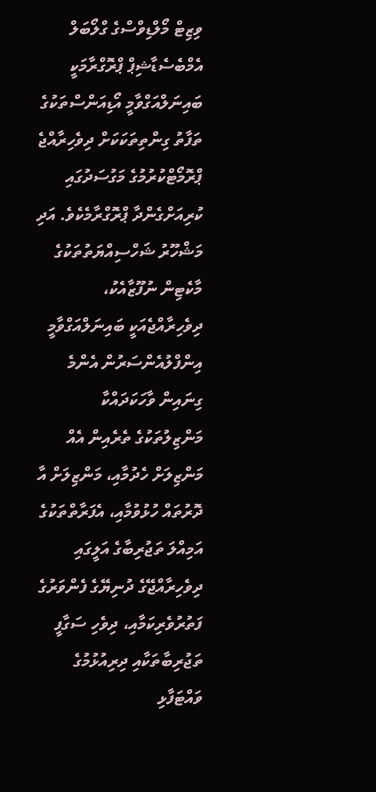ވިޒިޓް މޯލްޑިވްސްގެ ގްލޯބަލް އެމްބެސެޑާޝިޕް ޕްރޮގްރާމަކީ ބައިނަލްއަގްވާމީ އޯޑިއަންސްތަކުގެ ތަފާތު ގިންތިތަކަކަށް ދިވެހިރާއްޖެ ޕްރޮމޯޓްކުރުމުގެ މަގުސަދުގައި ކުރިއަށްގެންދާ ޕްރޮގްރާމެކެވެ. އަދި މަޝްހޫރު ޝަހްސިއްޔަތުތަކުގެ މާކެޓިން ނުފޫޒާއެކު، ދިވެހިރާއްޖެއަކީ ބައިނަލްއަގްވާމީ އިންފްލުއެންސަރުން އެންމެ ގިނައިން ވާހަކަދައްކާ މަންޒިލުތަކުގެ ތެރެއިން އެއް މަންޒިލަށް ހެދުމާއި، މަންޒިލަށް އާ ދޮރުތައް ހުޅުވުމާއި، އެފަރާތްތަކުގެ އަމިއްލަ ތަޖުރިބާގެ އަލީގައި ދިވެހިރާއްޖޭގެ ދުނިޔޭގެ ފެންވަރުގެ ފަތުރުވެރިކަމާއި، ދިވެހި ސަގާފީ ތަޖުރިބާތަކާއި ދިރިއުޅުމުގެ ވައްޓަފާޅި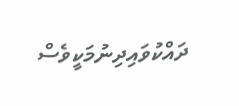ދައްކުވައިދިނުމަކީވެސް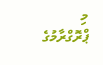މި ޕްރޮގްރާމުގެ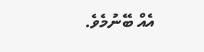އެއް ބޭނުމެވެ.